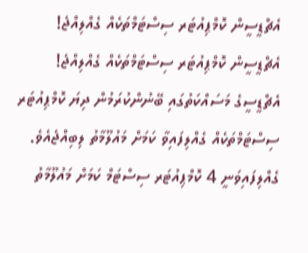އެޗްޑީސީން ކޮމްޕިއުޓަރ ސިސްޓަމްތަކެއް ގެއްލިއްޖެ!
އެޗްޑީސީން ކޮމްޕިއުޓަރ ސިސްޓަމްތަކެއް ގެއްލިއްޖެ!
އެޗްޑީސީގެ މަސައްކަތުގައި ބޭނުންކުރަމުން ދިޔަ ކޮމްޕިއުޓަރ ސިސްޓަމްތަކެއް ގެއްލިފައިވާ ކަމަށް މައުލޫމާތު ލިބިއްޖެއެވެ. ގެއްލިފައިވަނީ 4 ކޮމްޕިއުޓަރ ސިސްޓަމް ކަމަށް މައުލޫމާތު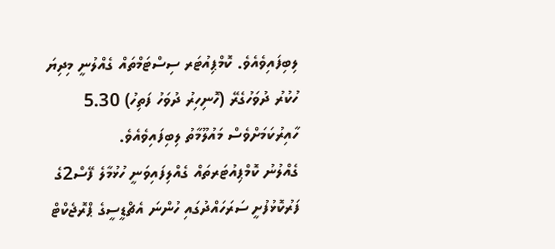ލިބިފައިވެއެވެ. ކޮމްޕިއުޓަރ ސިސްޓަމްތައް ގެއްލުނީ މިދިޔަ ހުކުރު ދުވަހުގެރޭ (ހޮނިހިރު ދުވަހު ފަތިހު) 5.30 ހާއިރުކަމަށްވެސް މައުލޫމާތު ލިބިފައިވެއެވެ.
ގެއްލުނު ކޮމްޕިއުޓަރތައް ގެއްލިފައިވަނީ ހުޅުމާލެ ފޭސް2ގެ ފަރުކޮޅުފުށީ ސަރަހައްދުގައި ހުންނަ އެޗްޑީސީގެ ޕްރޮޖެކްޓް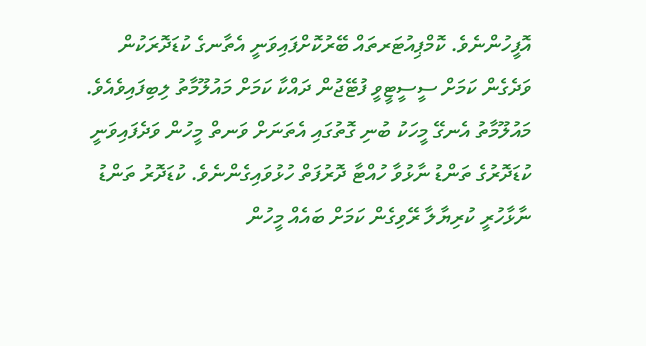އޮފީހުންނެވެ. ކޮމްޕިއުޓަރތައް ބޭރުކޮށްފައިވަނީ އެތާނގެ ކުޑަދޮރަކުން ވަދެގެން ކަމަށް ސީސީޓީވީ ފުޓޭޖުން ދައްކާ ކަމަށް މައުލޫމާތު ލިބިފައިވެއެވެ. މައުލޫމާތު އެނގޭ މީހަކު ބުނި ގޮތުގައި އެތަނަށް ވަނތް މީހުން ވަދެފައިވަނީ ކުޑަދޮރުގެ ތަންޑު ނާޅުވާ ހުއްޓާ ދޮރުފަތް ހުޅުވައިގެންނެވެ. ކުޑަދޮރު ތަންޑު ނާޅާހުރީ ކުރިޔާލާ ރޭވިގެން ކަމަށް ބައެއް މީހުން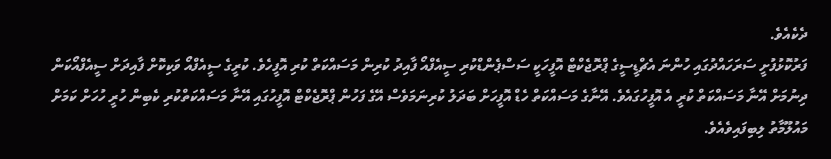ދެކެއެވެ.
ފަރުކޮޅުފުށީ ސަރަހައްދުގައި ހުންނަ އެޗްޑީސީގެ ޕްރޮޖެކްޓް އޮފީހަކީ ސަސްޕެންޑްކުރި ސީއެފްއޯ ފާއިދު ކުރިން މަސައްކަތް ކުރި އޮފީހެވެ. ކުރީގެ ސީއެފްއޯ ވަކިކޮށް ފާއިދަށް ސީއެފްއޯކަން ދިނުމަށް އޭނާ މަސައްކަތް ކުރީ އެ އޮފީހުގައެވެ. އޭނާގެ މަސައްކަތް ހެޑް އޮފީހަށް ބަދަލު ކުރިނަމަވެސް އޭގެ ފަހުން ޕްރޮޖެކްޓް އޮފީހުގައި އޭނާ މަސައްކަތްކުރި ކެބިން ހުރީ ހުހަށް ކަމަށް މައުލޫމާތު ލިބިފައިވެއެވެ.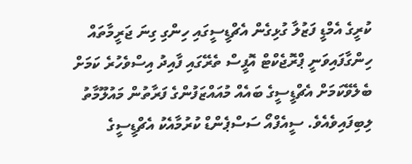ކުރީގެ އެމްޑީ ފަޒުލާ ގުޅިގެން އެޗްޑީސީގައި ހިންގި ގިނަ ޖަރީމާތައް ހިންގާފައިވަނީ ޕްރޮޖެކްޓް އޮފީސް ތެރޭގައި ފާއިދު އިސްވެހުރެ ކަމަށް ބެލެވޭކަމަށް އެޗްޑީސީގެ ބައެއް މުއައްޒަފުންގެ ފަރާތުން މައުލޫމާތު ލިބިފައިވެއެވެ. ސީއެފްއޯ ސަސްޕެންޑް ކުރުމާއެކު އެޗްޑީސީގެ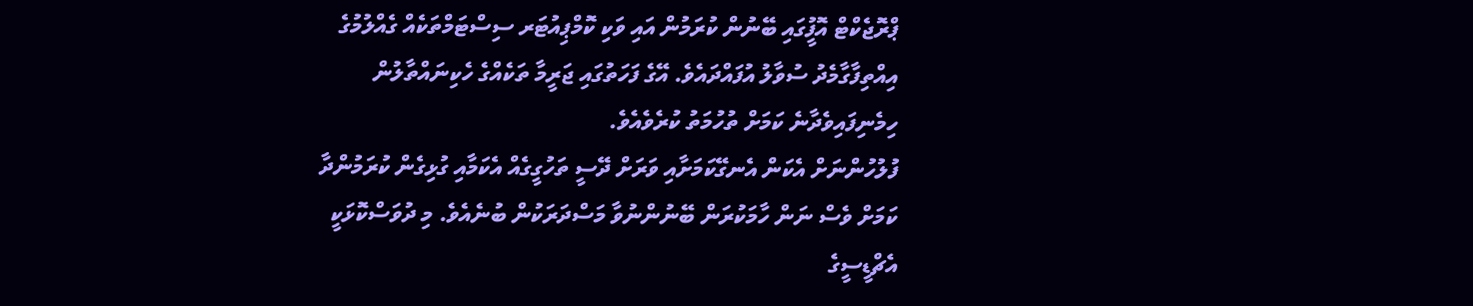ޕްރޮޖެކްޓް އޮފީުގައި ބޭނުން ކުރަމުން އައި ވަކި ކޮމްޕިއުޓަރ ސިސްޓަމްތަކެއް ގެއްލުމުގެ އިއްތިފާގާމެދު ސުވާލު އުފައްދައެވެ. އޭގެ ފަހަތުގައި ޖަރީމާ ތަކެއްގެ ހެކިނައްތާލުން ހިމެނިފައިވެދާނެ ކަމަށް ތުހުމަތު ކުރެވެއެވެ.
ފުލުހުންނަށް އެކަން އެނގޭކަމަށާއި ވަރަށް ދޭސީ ތަހުގީގެއް އެކަމާއި ގުޅިގެން ކުރަމުންދާ ކަމަށް ވެސް ނަން ހާމަކުރަން ބޭނުންނުވާ މަސްދަރަކުން ބުނެއެވެ. މި ދުވަސްކޮޅަކީ އެޗްޑީސީގެ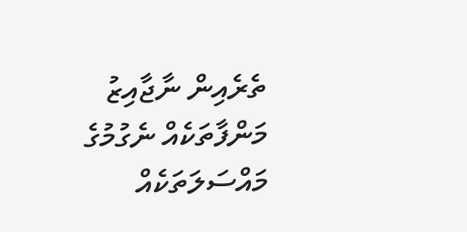ތެރެއިން ނާޖާއިޒު މަންފާތަކެއް ނެގުމުގެ މައްސަލަތަކެއް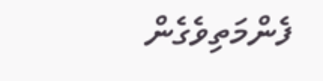ފެންމަތިވެގެން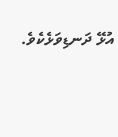އުޅޭ ދަނޑިވަޅެކެވެ.